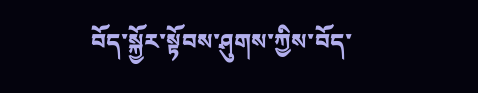བོད་སྐྱོར་སྟོབས་ཤུགས་ཀྱིས་བོད་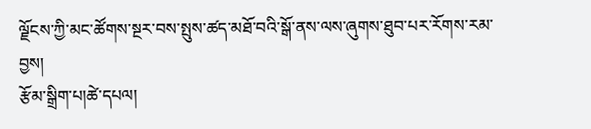ལྗོངས་ཀྱི་མང་ཚོགས་སྔར་བས་སྤུས་ཚད་མཐོ་བའི་སྒོ་ནས་ལས་ཞུགས་ཐུབ་པར་རོགས་རམ་བྱས།
རྩོམ་སྒྲིག་པ།ཚེ་དཔལ།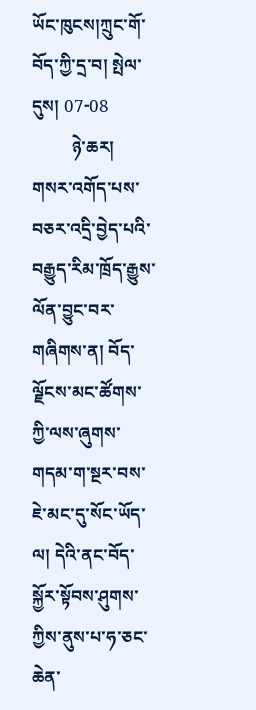ཡོང་ཁུངས།ཀྲུང་གོ་བོད་ཀྱི་དྲ་བ། སྤེལ་དུས། 07-08
         ཉེ་ཆར། གསར་འགོད་པས་བཅར་འདྲི་བྱེད་པའི་བརྒྱུད་རིམ་ཁྲོད་རྒྱུས་ལོན་བྱུང་བར་གཞིགས་ན། བོད་ལྗོངས་མང་ཚོགས་ཀྱི་ལས་ཞུགས་གདམ་ག་སྔར་བས་ཇེ་མང་དུ་སོང་ཡོད་ལ། དེའི་ནང་བོད་སྐྱོར་སྟོབས་ཤུགས་ཀྱིས་ནུས་པ་ཧ་ཅང་ཆེན་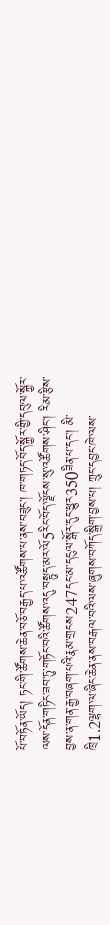པོ་བཏོན་ཡོད། ཏང་གི་ཚོགས་ཆེན་བཅོ་བརྒྱད་པ་འཚོགས་པ་ནས་བཟུང་། ཁ་གཏད་བོད་སྐྱོར་གྱི་དབུལ་སྐྱོར་ལས་དོན་གཏིང་ཟབ་ཏུ་གཏོང་བའི་ཚོགས་འདུ་བསྟུད་མར་ལོ5རིང་བོད་ལྗོངས་སུ་འཚོགས་ཤིང་། རིམ་རྩིས་བྱས་ན་གན་རྒྱ་བཞག་པའི་རྣམ་གྲངས247དང་མ་དངུལ་སྒོར་དུང་ཕྱུར350ཟིན་པ་དང་། མི་ཁྲི1.2ལྷག་ལ་ཞིང་ཆེན་ནས་བརྒལ་བའི་ལས་ཞུགས་བཀོད་སྒྲིག་བྱས་པ། ཀྲུང་དབྱང་ཁེ་ལས་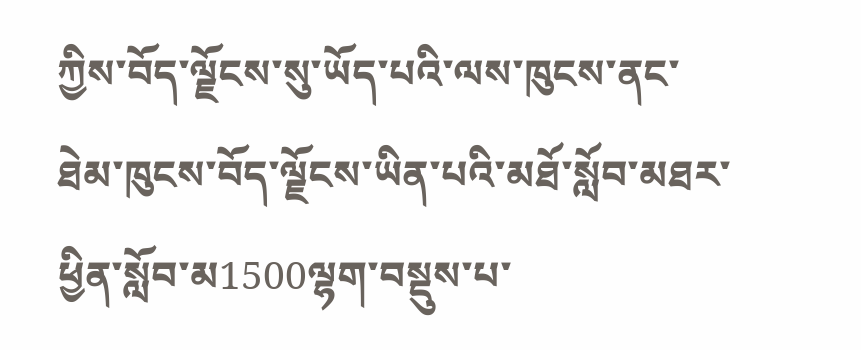ཀྱིས་བོད་ལྗོངས་སུ་ཡོད་པའི་ལས་ཁུངས་ནང་ཐེམ་ཁུངས་བོད་ལྗོངས་ཡིན་པའི་མཐོ་སློབ་མཐར་ཕྱིན་སློབ་མ1500ལྷག་བསྡུས་པ་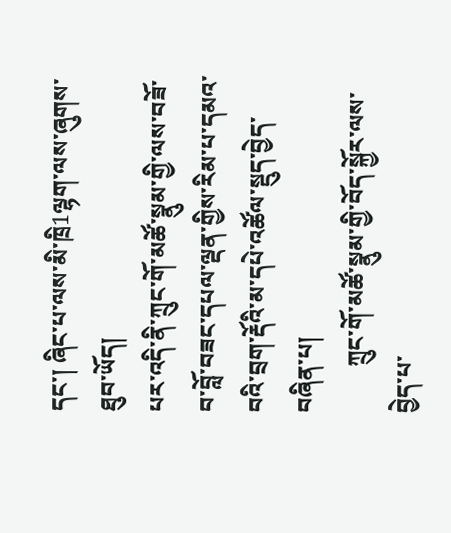དང་། ཞིང་པ་ལས་མི་ཁྲི1ལྷག་ལས་ཞུགས་ཐུབ་ཡོད།
པར་འདི་ནི་ཀྲུང་གོ་མཚོ་སྣུམ་གྱི་ལས་བཟོ་བ་བློ་བཟང་དཔལ་ལྡན་གྱིས་རིམ་པ་དམའ་བའི་བྲག་རྡོའི་མ་དཔེ་འཚོལ་སྡུད་བྱེད་བཞིན་པ།
        ཀྲུང་གོ་མཚོ་སྣུམ་གྱི་བོད་སྐྱོར་ལས་བྱེད་པ་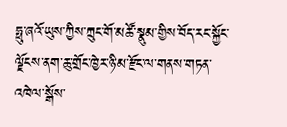ཧྥུ་ཞའོ་ཡུས་ཀྱིས་ཀྲུང་གོ་མཚོ་སྣུམ་གྱིས་བོད་རང་སྐྱོང་ལྗོངས་ནག་ཆུ་གྲོང་ཁྱེར་ཉི་མ་རྫོང་ལ་གནས་གཏན་འཁེལ་སྒོས་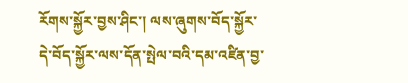རོགས་སྐྱོར་བྱས་ཤིང་། ལས་ཞུགས་བོད་སྐྱོར་དེ་བོད་སྐྱོར་ལས་དོན་སྤེལ་བའི་དམ་འཛིན་བྱ་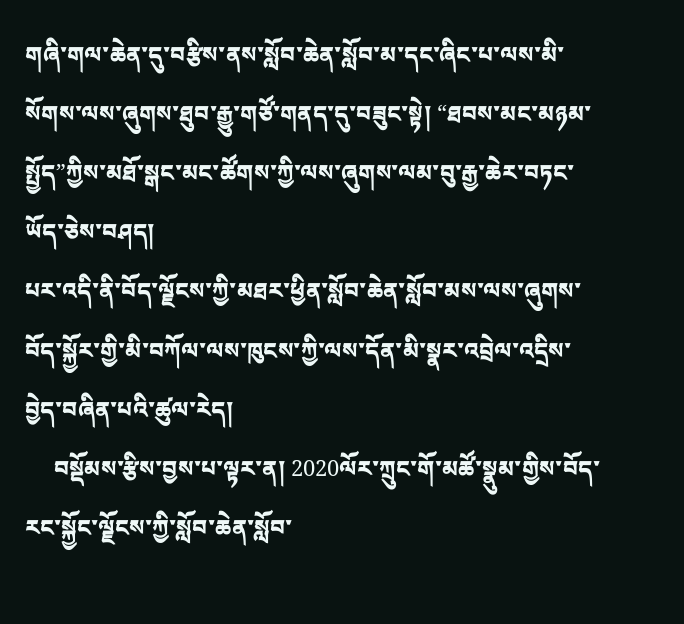གཞི་གལ་ཆེན་དུ་བརྩིས་ནས་སློབ་ཆེན་སློབ་མ་དང་ཞིང་པ་ལས་མི་སོགས་ལས་ཞུགས་ཐུབ་རྒྱུ་གཙོ་གནད་དུ་བཟུང་སྟེ། “ཐབས་མང་མཉམ་སྤྱོད”ཀྱིས་མཐོ་སྒང་མང་ཚོགས་ཀྱི་ལས་ཞུགས་ལམ་བུ་རྒྱ་ཆེར་བཏང་ཡོད་ཅེས་བཤད།
པར་འདི་ནི་བོད་ལྗོངས་ཀྱི་མཐར་ཕྱིན་སློབ་ཆེན་སློབ་མས་ལས་ཞུགས་བོད་སྐྱོར་གྱི་མི་བཀོལ་ལས་ཁུངས་ཀྱི་ལས་དོན་མི་སྣར་འབྲེལ་འདྲིས་བྱེད་བཞིན་པའི་ཚུལ་རེད།
     བསྡོམས་རྩིས་བྱས་པ་ལྟར་ན། 2020ལོར་ཀྲུང་གོ་མཚོ་སྣུམ་གྱིས་བོད་རང་སྐྱོང་ལྗོངས་ཀྱི་སློབ་ཆེན་སློབ་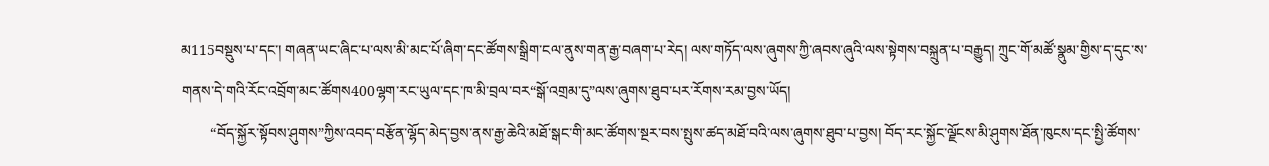མ115བསྡུས་པ་དང་། གཞན་ཡང་ཞིང་པ་ལས་མི་མང་པོ་ཞིག་དང་ཚོགས་སྒྲིག་ངལ་ནུས་གན་རྒྱ་བཞག་པ་རེད། ལས་གཏོད་ལས་ཞུགས་ཀྱི་ཞབས་ཞུའི་ལས་སྟེགས་བསྐྲུན་པ་བརྒྱུད། ཀྲུང་གོ་མཚོ་སྣུམ་གྱིས་ད་དུང་ས་གནས་དེ་གའི་རོང་འབྲོག་མང་ཚོགས400ལྷག་རང་ཡུལ་དང་ཁ་མི་བྲལ་བར“སྒོ་འགྲམ་དུ”ལས་ཞུགས་ཐུབ་པར་རོགས་རམ་བྱས་ཡོད།
        “བོད་སྐྱོར་སྟོབས་ཤུགས”ཀྱིས་འབད་བརྩོན་ལྷོད་མེད་བྱས་ནས་རྒྱ་ཆེའི་མཐོ་སྒང་གི་མང་ཚོགས་སྔར་བས་སྤུས་ཚད་མཐོ་བའི་ལས་ཞུགས་ཐུབ་པ་བྱས། བོད་རང་སྐྱོང་ལྗོངས་མི་ཤུགས་ཐོན་ཁུངས་དང་སྤྱི་ཚོགས་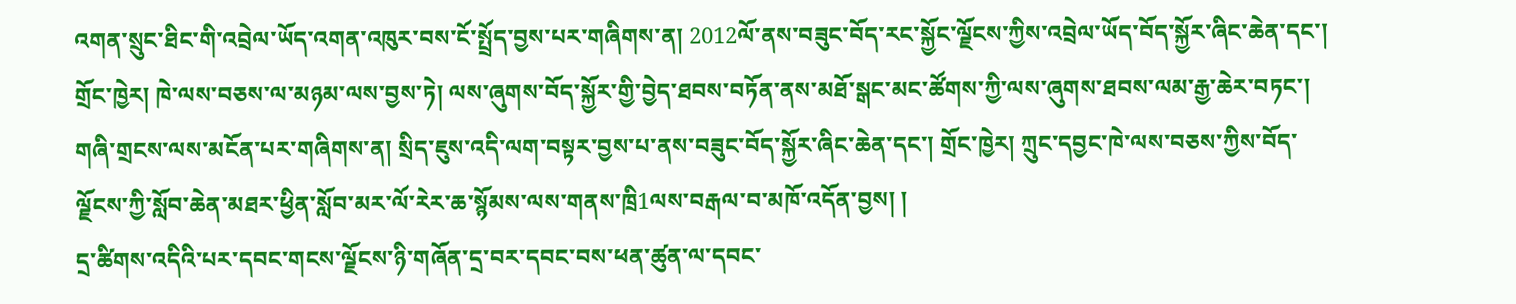འགན་སྲུང་ཐིང་གི་འབྲེལ་ཡོད་འགན་འཁུར་བས་ངོ་སྤྲོད་བྱས་པར་གཞིགས་ན། 2012ལོ་ནས་བཟུང་བོད་རང་སྐྱོང་ལྗོངས་ཀྱིས་འབྲེལ་ཡོད་བོད་སྐྱོར་ཞིང་ཆེན་དང་། གྲོང་ཁྱེར། ཁེ་ལས་བཅས་ལ་མཉམ་ལས་བྱས་ཏེ། ལས་ཞུགས་བོད་སྐྱོར་གྱི་བྱེད་ཐབས་བཏོན་ནས་མཐོ་སྒང་མང་ཚོགས་ཀྱི་ལས་ཞུགས་ཐབས་ལམ་རྒྱ་ཆེར་བཏང་། གཞི་གྲངས་ལས་མངོན་པར་གཞིགས་ན། སྲིད་ཇུས་འདི་ལག་བསྟར་བྱས་པ་ནས་བཟུང་བོད་སྐྱོར་ཞིང་ཆེན་དང་། གྲོང་ཁྱེར། ཀྲུང་དབྱང་ཁེ་ལས་བཅས་ཀྱིས་བོད་ལྗོངས་ཀྱི་སློབ་ཆེན་མཐར་ཕྱིན་སློབ་མར་ལོ་རེར་ཆ་སྙོམས་ལས་གནས་ཁྲི1ལས་བརྒལ་བ་མཁོ་འདོན་བྱས། །
དྲ་ཚིགས་འདིའི་པར་དབང་གངས་ལྗོངས་ཉི་གཞོན་དྲ་བར་དབང་བས་ཕན་ཚུན་ལ་དབང་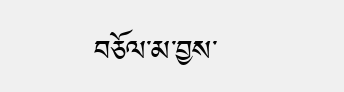བཅོལ་མ་བྱས་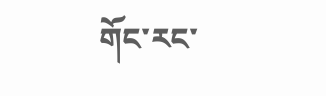གོང་རང་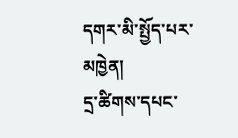དགར་མི་སྤྱོད་པར་མཁྱེན།
དྲ་ཚིགས་དཔང་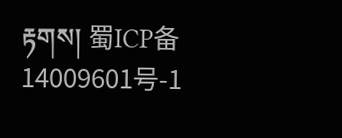རྟགས། 蜀ICP备14009601号-1